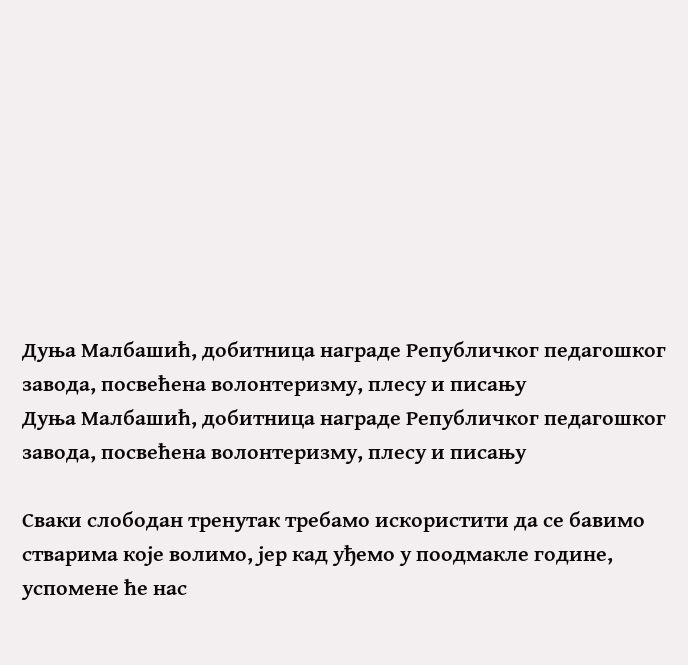Дуња Малбашић, добитница награде Републичког педагошког завода, посвећена волонтеризму, плесу и писању
Дуња Малбашић, добитница награде Републичког педагошког завода, посвећена волонтеризму, плесу и писању

Сваки слободан тренутак требамо искористити да се бавимо стварима које волимо, јер кад уђемо у поодмакле године, успомене ће нас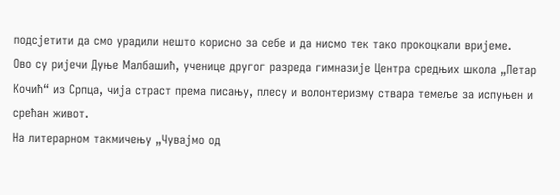подсјетити да смо урадили нешто корисно за себе и да нисмо тек тако прокоцкали вријеме.
Ово су ријечи Дуње Малбашић, ученице другог разреда гимназије Центра средњих школа „Петар Kочић“ из Српца, чија страст према писању, плесу и волонтеризму ствара темеље за испуњен и срећан живот.
На литерарном такмичењу „Чувајмо од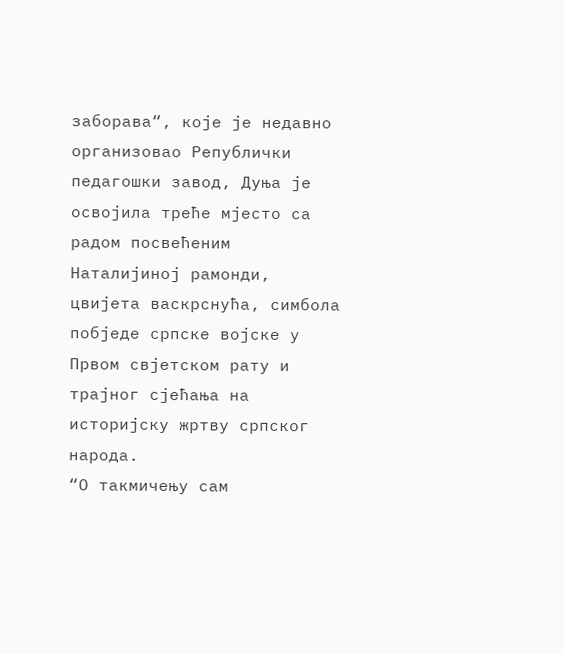заборава“, које је недавно организовао Републички педагошки завод, Дуња је освојила треће мјесто са радом посвећеним Наталијиној рамонди, цвијета васкрснућа, симбола побједе српске војске у Првом свјетском рату и трајног сјећања на историјску жртву српског народа.
“О такмичењу сам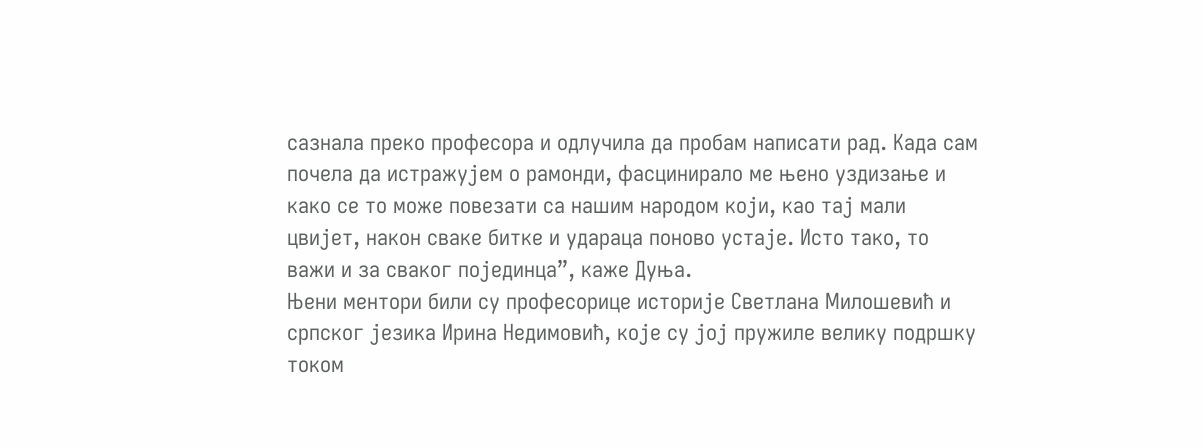сазнала преко професора и одлучила да пробам написати рад. Kада сам почела да истражујем о рамонди, фасцинирало ме њено уздизање и како се то може повезати са нашим народом који, као тај мали цвијет, након сваке битке и удараца поново устаје. Исто тако, то важи и за сваког појединца”, каже Дуња.
Њени ментори били су професорице историје Светлана Милошевић и српског језика Ирина Недимовић, које су јој пружиле велику подршку током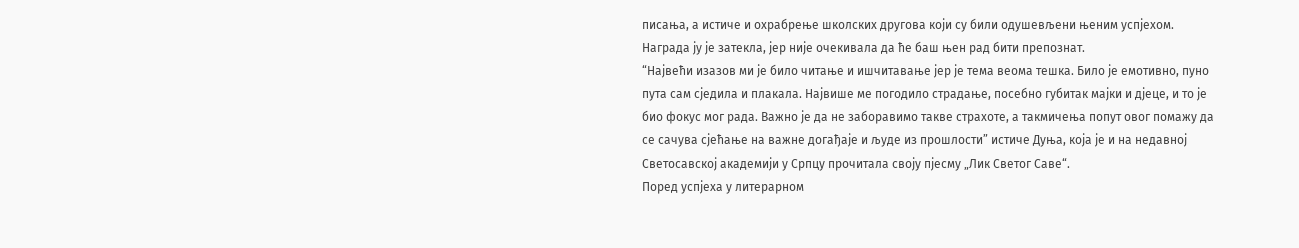писања, а истиче и охрабрење школских другова који су били одушевљени њеним успјехом.
Награда ју је затекла, јер није очекивала да ће баш њен рад бити препознат.
“Највећи изазов ми је било читање и ишчитавање јер је тема веома тешка. Било је емотивно, пуно пута сам сједила и плакала. Највише ме погодило страдање, посебно губитак мајки и дјеце, и то је био фокус мог рада. Важно је да не заборавимо такве страхоте, а такмичења попут овог помажу да се сачува сјећање на важне догађаје и људе из прошлости” истиче Дуња, која је и на недавној Светосавској академији у Српцу прочитала своју пјесму „Лик Светог Саве“.
Поред успјеха у литерарном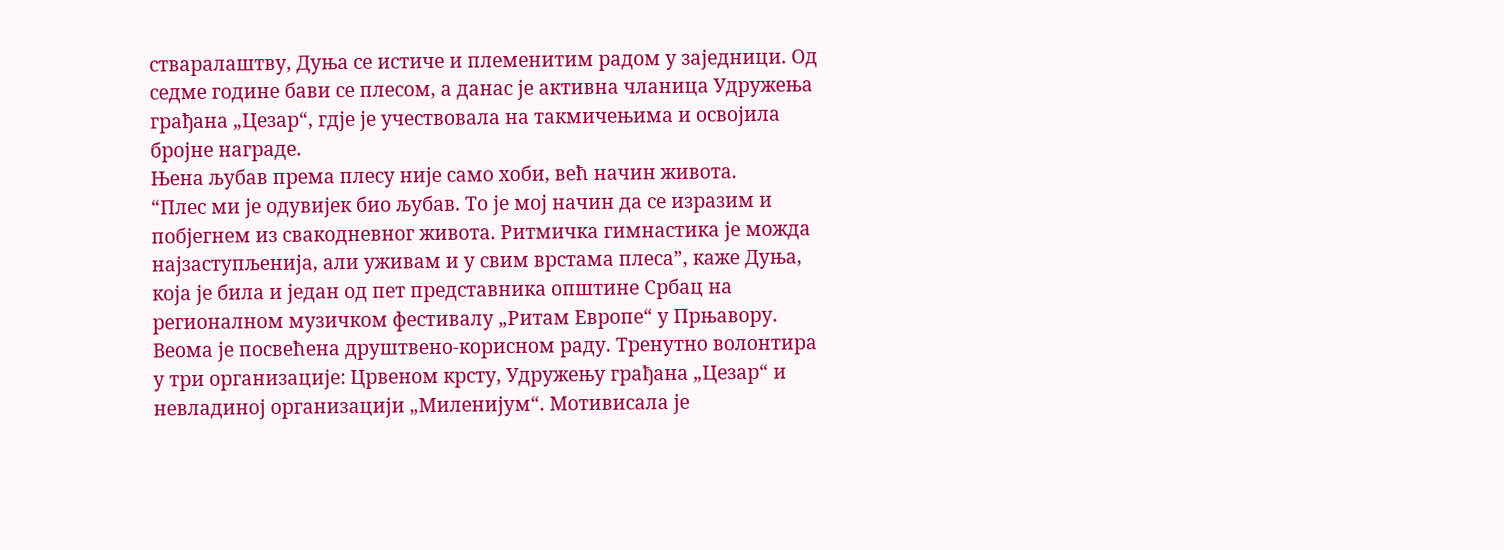стваралаштву, Дуња се истиче и племенитим радом у заједници. Од седме године бави се плесом, а данас је активна чланица Удружења грађана „Цезар“, гдје је учествовала на такмичењима и освојила бројне награде.
Њена љубав према плесу није само хоби, већ начин живота.
“Плес ми је одувијек био љубав. То је мој начин да се изразим и побјегнем из свакодневног живота. Ритмичка гимнастика је можда најзаступљенија, али уживам и у свим врстама плеса”, каже Дуња, која је била и један од пет представника општине Србац на регионалном музичком фестивалу „Ритам Европе“ у Прњавору.
Веома је посвећена друштвено-корисном раду. Тренутно волонтира у три организације: Црвеном крсту, Удружењу грађана „Цезар“ и невладиној организацији „Миленијум“. Мотивисала је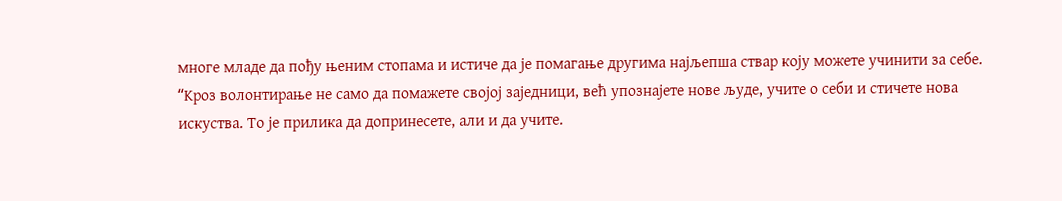многе младе да пођу њеним стопама и истиче да је помагање другима најљепша ствар коју можете учинити за себе.
“Kроз волонтирање не само да помажете својој заједници, већ упознајете нове људе, учите о себи и стичете нова искуства. То је прилика да допринесете, али и да учите.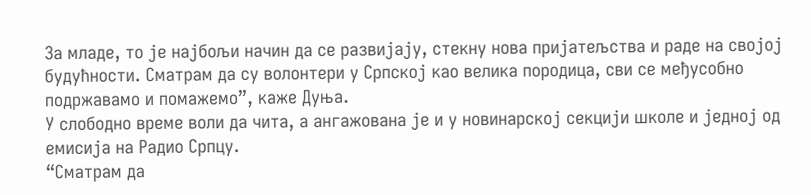За младе, то је најбољи начин да се развијају, стекну нова пријатељства и раде на својој будућности. Сматрам да су волонтери у Српској као велика породица, сви се међусобно подржавамо и помажемо”, каже Дуња.
У слободно време воли да чита, а ангажована је и у новинарској секцији школе и једној од емисија на Радио Српцу.
“Сматрам да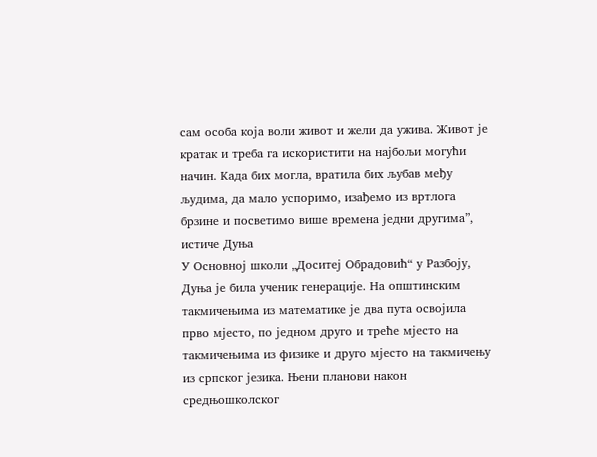сам особа која воли живот и жели да ужива. Живот је кратак и треба га искористити на најбољи могући начин. Kада бих могла, вратила бих љубав међу људима, да мало успоримо, изађемо из вртлога брзине и посветимо више времена једни другима”, истиче Дуња
У Основној школи „Доситеј Обрадовић“ у Разбоју, Дуња је била ученик генерације. На општинским такмичењима из математике је два пута освојила прво мјесто, по једном друго и треће мјесто на такмичењима из физике и друго мјесто на такмичењу из српског језика. Њени планови након средњошколског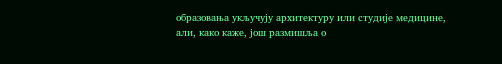образовања укључују архитектуру или студије медицине, али, како каже, још размишља о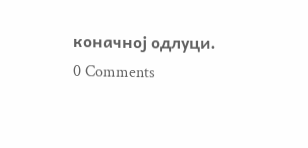коначној одлуци.
0 Comments